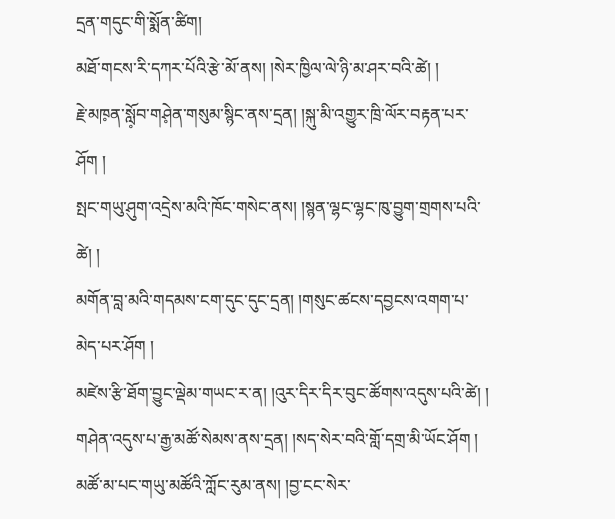དྲན་གདུང་གི་སྨོན་ཚིག།
མཐོ་གངས་རི་དཀར་པོའི་རྩེ་མོ་ནས། །སེར་ཁྱིལ་ལེ་ཉི་མ་ཤར་བའི་ཚེ། །
རྗེ་མཁ༷ན་སློ༷བ་གཤེ༷ན་གསུམ་སྙིང་ནས་དྲན། །སྐུ་མི་འགྱུར་ཁྲི་ལོར་བརྟན་པར་ཤོག །
སྤང་གཡུ་ཤུག་འདྲེས་མའི་ཁོང་གསེང་ནས། །སྙན་ལྷང་ལྷང་ཁུ་བྱུག་གྲགས་པའི་ཚེ། །
མགོན་བླ་མའི་གདམས་ངག་དུང་དུང་དྲན། །གསུང་ཚངས་དབྱངས་འགག་པ་མེད་པར་ཤོག །
མཛེས་རྩི་ཐོག་བྱུང་ལྡེམ་གཡང་ར་ན། །འུར་དིར་དིར་བུང་ཚོགས་འདུས་པའི་ཚེ། །
གཤེན་འདུས་པ་རྒྱ་མཚོ་སེམས་ནས་དྲན། །སད་སེར་བའི་གློ་དགྲ་མི་ཡོང་ཤོག །
མཚོ་མ་པང་གཡུ་མཚོའི་ཀློང་རུམ་ནས། །བྱ་ངང་སེར་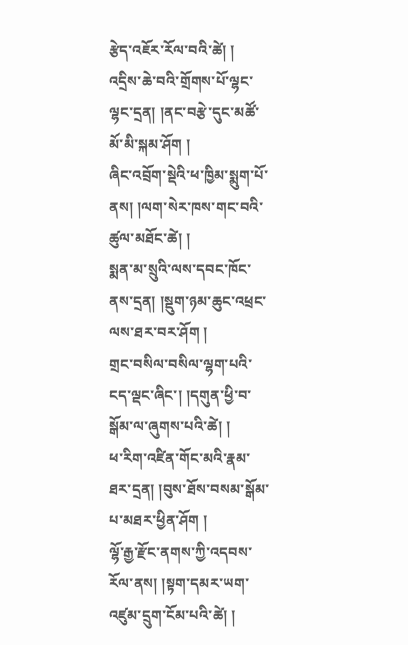རྩེད་འཇོར་རོལ་བའི་ཚེ། །
འདྲིས་ཆེ་བའི་གྲོགས་པོ་ལྷང་ལྷང་དྲན། །ནང་བརྩེ་དུང་མཚོ་མོ་མི་སྐམ་ཤོག །
ཞིང་འབྲོག་སྡེའི་ཕ་ཁྱིམ་སྨུག་པོ་ནས། །ལག་སེར་ཁས་གང་བའི་ཚུལ་མཐོང་ཚེ། །
སྨན་མ་སྲུའི་ལས་དབང་ཁོང་ནས་དྲན། །སྡུག་ཉམ་ཆུང་འཕྲང་ལས་ཐར་བར་ཤོག །
གྲང་བསིལ་བསིལ་ལྷག་པའི་ངད་ལྡང་ཞིང་། །དགུན་ཕྱི་བ་སྒོམ་ལ་ཞུགས་པའི་ཚེ། །
ཕ་རིག་འཛིན་གོང་མའི་རྣམ་ཐར་དྲན། །བུས་ཐོས་བསམ་སྒོམ་པ་མཐར་ཕྱིན་ཤོག །
ལྷོ་རྒྱ་རྫོང་ནགས་ཀྱི་འདབས་རོལ་ནས། །སྟག་དམར་ཡག་འཛུམ་དྲུག་ངོམ་པའི་ཚེ། །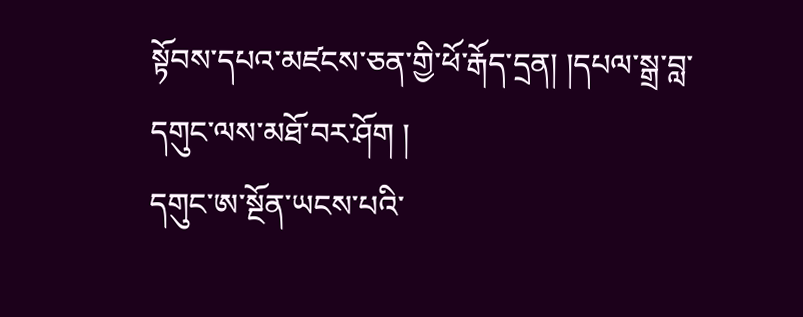སྟོབས་དཔའ་མཛངས་ཅན་གྱི་ཕོ་རྒོད་དྲན། །དཔལ་སྒྲ་བླ་དགུང་ལས་མཐོ་བར་ཤོག །
དགུང་ཨ་སྔོན་ཡངས་པའི་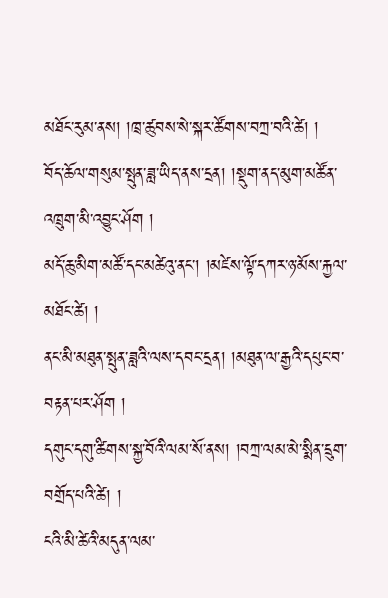མཐོང་རུམ་ནས། །ཁྲ་ཚུབས་སེ་སྐར་ཚོགས་བཀྲ་བའི་ཚེ། །
བོད་ཆོལ་གསུམ་སྤུན་ཟླ་ཡིད་ནས་དྲན། །སྡུག་ནད་མུག་མཚོན་འཁྲུག་མི་འབྱུང་ཤོག །
མདོ་ཆུ་མིག་མཚོ་དང་མཚེའུ་ནང་། །མཛེས་ལྟོ་དཀར་ཉ་མོས་རྐྱལ་མཐོང་ཚེ། །
ནང་མི་མཐུན་སྤུན་ཟླའི་ལས་དབང་དྲན། །མཐུན་ལ་རྒྱའི་དཔུང་བ་བརྟན་པར་ཤོག །
དགུང་དགུ་ཚིགས་སྐྱ་བོའི་ལམ་སོ་ནས། །བཀྲ་ལམ་མེ་སྨིན་དྲུག་བགྲོད་པའི་ཚེ། །
ངའི་མི་ཚེའི་མདུན་ལམ་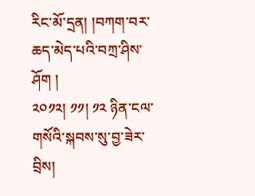རིང་མོ་དྲན། །བཀག་བར་ཆད་མེད་པའི་བཀྲ་ཤིས་ཤོག །
༢༠༡༢། ༡༡། ༡༢ ཉིན་ངལ་གསོའི་སྐབས་སུ་བྱ་ཟེར་བྲིས།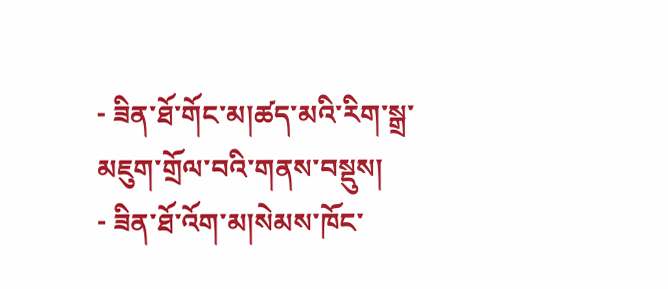- ཟིན་ཐོ་གོང་མ།ཚད་མའི་རིག་སྒྲ་མཇུག་གྲོལ་བའི་གནས་བསྡུས།
- ཟིན་ཐོ་འོག་མ།སེམས་ཁོང་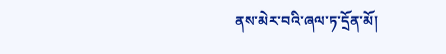ནས་མེར་བའི་ཞལ་ཏ་དྲོན་མོ།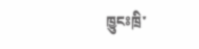ཁྱུངཿཁྲི་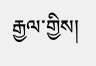རྒྱལ་གྱིས།